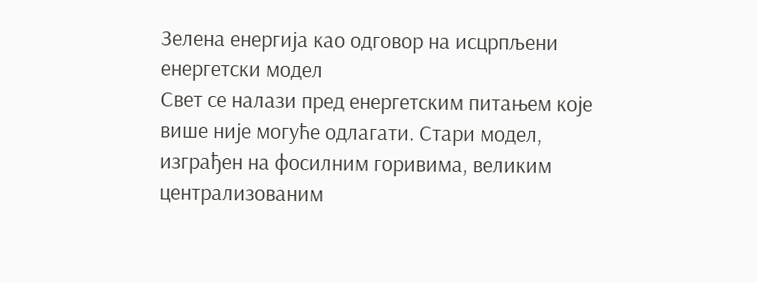Зелена енергија као одговор на исцрпљени енергетски модел
Свет се налази пред енергетским питањем које више није могуће одлагати. Стари модел, изграђен на фосилним горивима, великим централизованим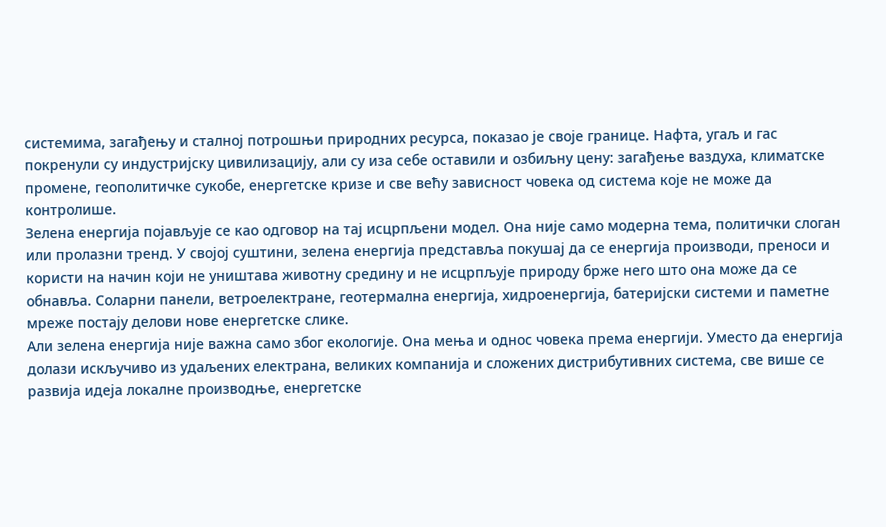системима, загађењу и сталној потрошњи природних ресурса, показао је своје границе. Нафта, угаљ и гас покренули су индустријску цивилизацију, али су иза себе оставили и озбиљну цену: загађење ваздуха, климатске промене, геополитичке сукобе, енергетске кризе и све већу зависност човека од система које не може да контролише.
Зелена енергија појављује се као одговор на тај исцрпљени модел. Она није само модерна тема, политички слоган или пролазни тренд. У својој суштини, зелена енергија представља покушај да се енергија производи, преноси и користи на начин који не уништава животну средину и не исцрпљује природу брже него што она може да се обнавља. Соларни панели, ветроелектране, геотермална енергија, хидроенергија, батеријски системи и паметне мреже постају делови нове енергетске слике.
Али зелена енергија није важна само због екологије. Она мења и однос човека према енергији. Уместо да енергија долази искључиво из удаљених електрана, великих компанија и сложених дистрибутивних система, све више се развија идеја локалне производње, енергетске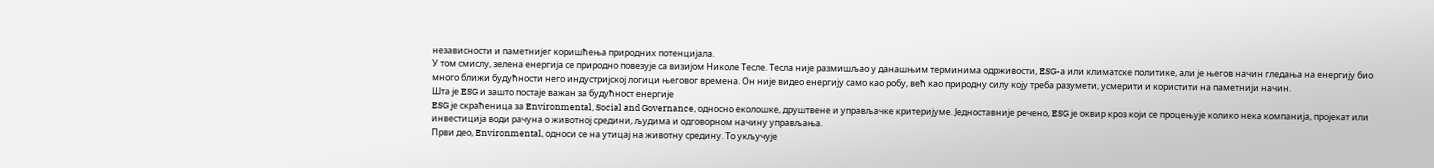независности и паметнијег коришћења природних потенцијала.
У том смислу, зелена енергија се природно повезује са визијом Николе Тесле. Тесла није размишљао у данашњим терминима одрживости, ESG-а или климатске политике, али је његов начин гледања на енергију био много ближи будућности него индустријској логици његовог времена. Он није видео енергију само као робу, већ као природну силу коју треба разумети, усмерити и користити на паметнији начин.
Шта је ESG и зашто постаје важан за будућност енергије
ESG је скраћеница за Environmental, Social and Governance, односно еколошке, друштвене и управљачке критеријуме. Једноставније речено, ESG је оквир кроз који се процењује колико нека компанија, пројекат или инвестиција води рачуна о животној средини, људима и одговорном начину управљања.
Први део, Environmental, односи се на утицај на животну средину. То укључује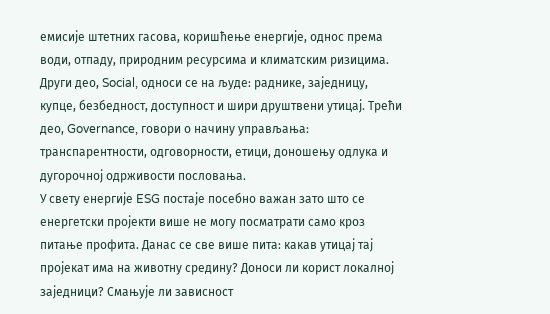емисије штетних гасова, коришћење енергије, однос према води, отпаду, природним ресурсима и климатским ризицима. Други део, Social, односи се на људе: раднике, заједницу, купце, безбедност, доступност и шири друштвени утицај. Трећи део, Governance, говори о начину управљања: транспарентности, одговорности, етици, доношењу одлука и дугорочној одрживости пословања.
У свету енергије ESG постаје посебно важан зато што се енергетски пројекти више не могу посматрати само кроз питање профита. Данас се све више пита: какав утицај тај пројекат има на животну средину? Доноси ли корист локалној заједници? Смањује ли зависност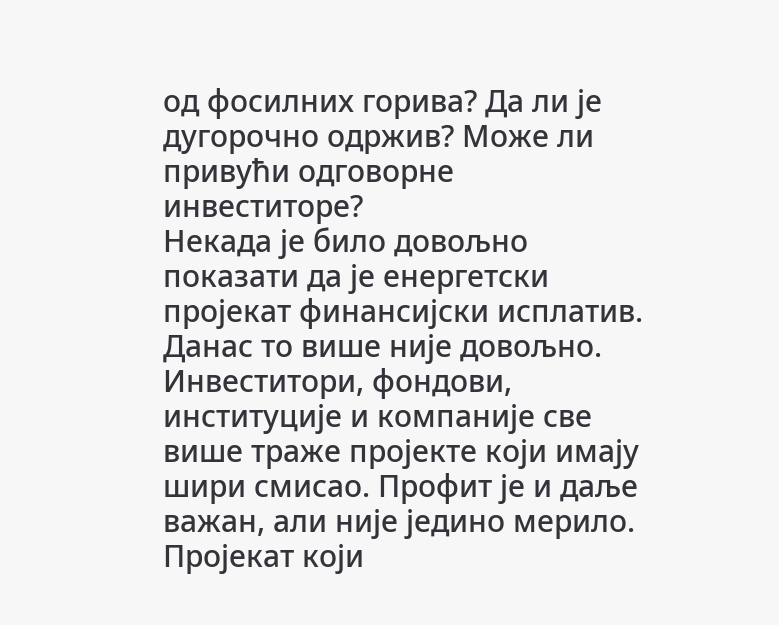од фосилних горива? Да ли је дугорочно одржив? Може ли привући одговорне инвеститоре?
Некада је било довољно показати да је енергетски пројекат финансијски исплатив. Данас то више није довољно. Инвеститори, фондови, институције и компаније све више траже пројекте који имају шири смисао. Профит је и даље важан, али није једино мерило. Пројекат који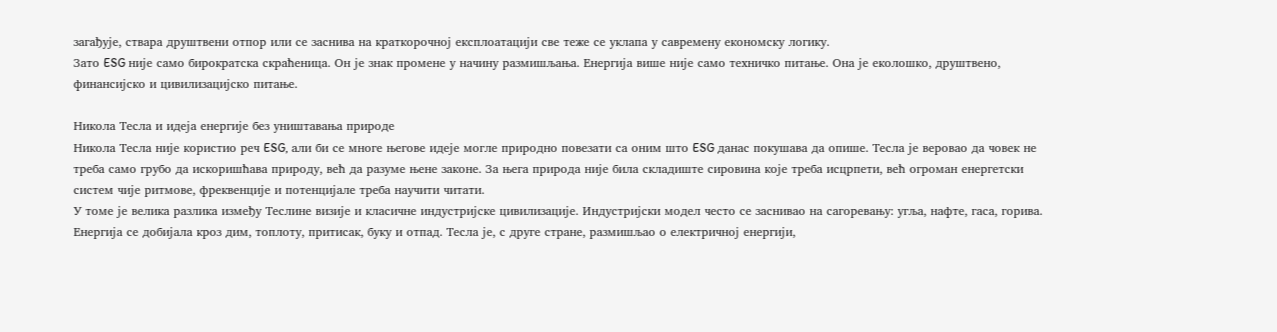загађује, ствара друштвени отпор или се заснива на краткорочној експлоатацији све теже се уклапа у савремену економску логику.
Зато ESG није само бирократска скраћеница. Он је знак промене у начину размишљања. Енергија више није само техничко питање. Она је еколошко, друштвено, финансијско и цивилизацијско питање.

Никола Тесла и идеја енергије без уништавања природе
Никола Тесла није користио реч ESG, али би се многе његове идеје могле природно повезати са оним што ESG данас покушава да опише. Тесла је веровао да човек не треба само грубо да искоришћава природу, већ да разуме њене законе. За њега природа није била складиште сировина које треба исцрпети, већ огроман енергетски систем чије ритмове, фреквенције и потенцијале треба научити читати.
У томе је велика разлика између Теслине визије и класичне индустријске цивилизације. Индустријски модел често се заснивао на сагоревању: угља, нафте, гаса, горива. Енергија се добијала кроз дим, топлоту, притисак, буку и отпад. Тесла је, с друге стране, размишљао о електричној енергији,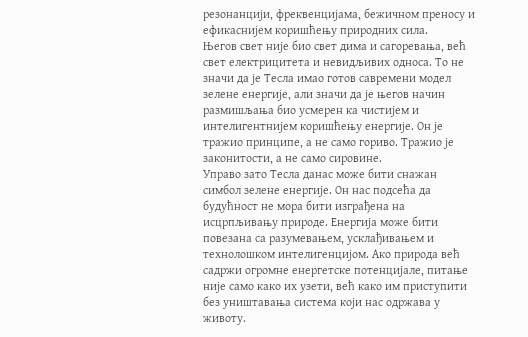резонанцији, фреквенцијама, бежичном преносу и ефикаснијем коришћењу природних сила.
Његов свет није био свет дима и сагоревања, већ свет електрицитета и невидљивих односа. То не значи да је Тесла имао готов савремени модел зелене енергије, али значи да је његов начин размишљања био усмерен ка чистијем и интелигентнијем коришћењу енергије. Он је тражио принципе, а не само гориво. Тражио је законитости, а не само сировине.
Управо зато Тесла данас може бити снажан симбол зелене енергије. Он нас подсећа да будућност не мора бити изграђена на исцрпљивању природе. Енергија може бити повезана са разумевањем, усклађивањем и технолошком интелигенцијом. Ако природа већ садржи огромне енергетске потенцијале, питање није само како их узети, већ како им приступити без уништавања система који нас одржава у животу.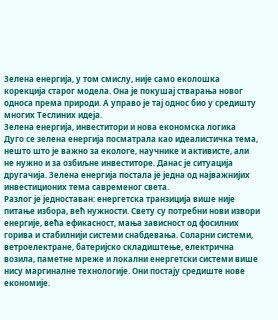Зелена енергија, у том смислу, није само еколошка корекција старог модела. Она је покушај стварања новог односа према природи. А управо је тај однос био у средишту многих Теслиних идеја.
Зелена енергија, инвеститори и нова економска логика
Дуго се зелена енергија посматрала као идеалистичка тема, нешто што је важно за екологе, научнике и активисте, али не нужно и за озбиљне инвеститоре. Данас је ситуација другачија. Зелена енергија постала је једна од најважнијих инвестиционих тема савременог света.
Разлог је једноставан: енергетска транзиција више није питање избора, већ нужности. Свету су потребни нови извори енергије, већа ефикасност, мања зависност од фосилних горива и стабилнији системи снабдевања. Соларни системи, ветроелектране, батеријско складиштење, електрична возила, паметне мреже и локални енергетски системи више нису маргиналне технологије. Они постају средиште нове економије.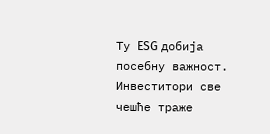Ту ESG добија посебну важност. Инвеститори све чешће траже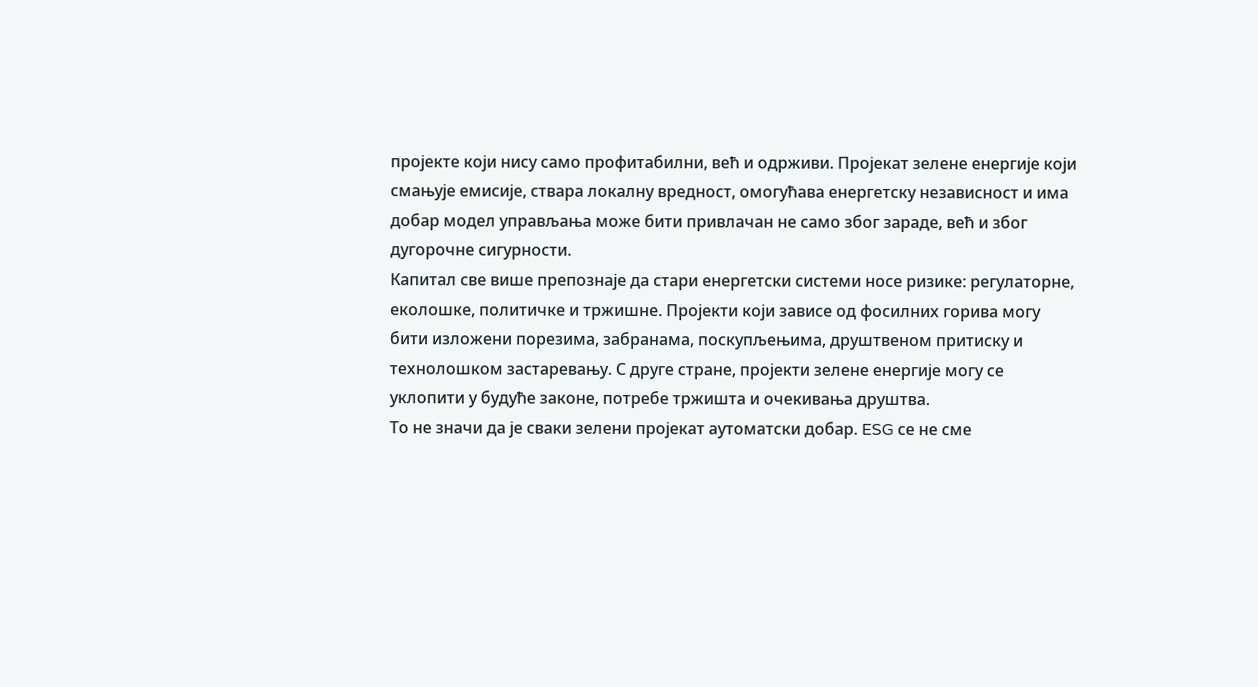пројекте који нису само профитабилни, већ и одрживи. Пројекат зелене енергије који смањује емисије, ствара локалну вредност, омогућава енергетску независност и има добар модел управљања може бити привлачан не само због зараде, већ и због дугорочне сигурности.
Капитал све више препознаје да стари енергетски системи носе ризике: регулаторне, еколошке, политичке и тржишне. Пројекти који зависе од фосилних горива могу бити изложени порезима, забранама, поскупљењима, друштвеном притиску и технолошком застаревању. С друге стране, пројекти зелене енергије могу се уклопити у будуће законе, потребе тржишта и очекивања друштва.
То не значи да је сваки зелени пројекат аутоматски добар. ESG се не сме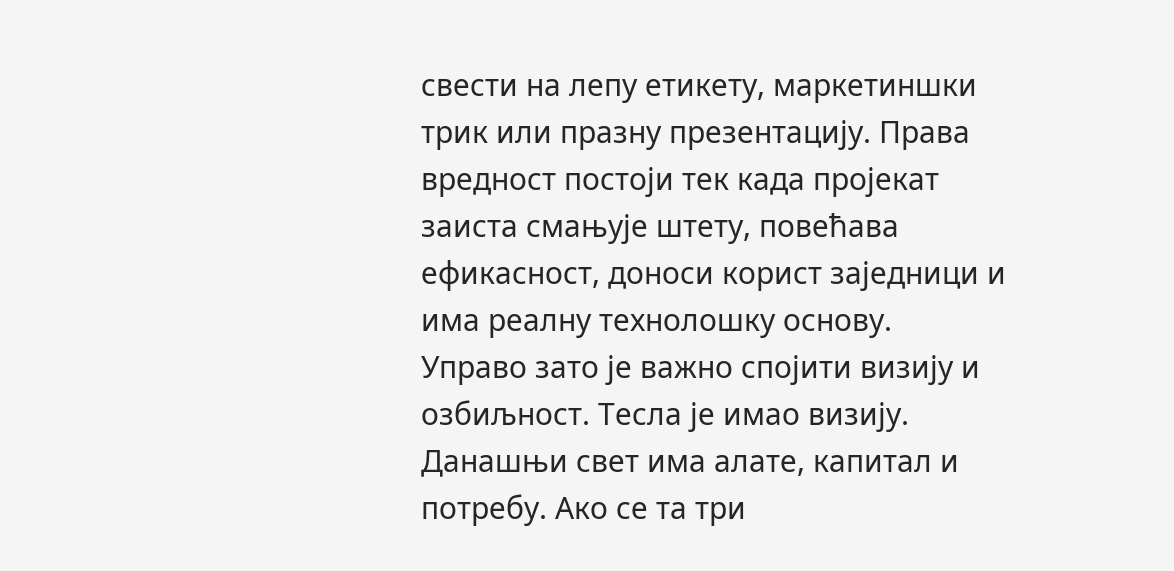свести на лепу етикету, маркетиншки трик или празну презентацију. Права вредност постоји тек када пројекат заиста смањује штету, повећава ефикасност, доноси корист заједници и има реалну технолошку основу.
Управо зато је важно спојити визију и озбиљност. Тесла је имао визију. Данашњи свет има алате, капитал и потребу. Ако се та три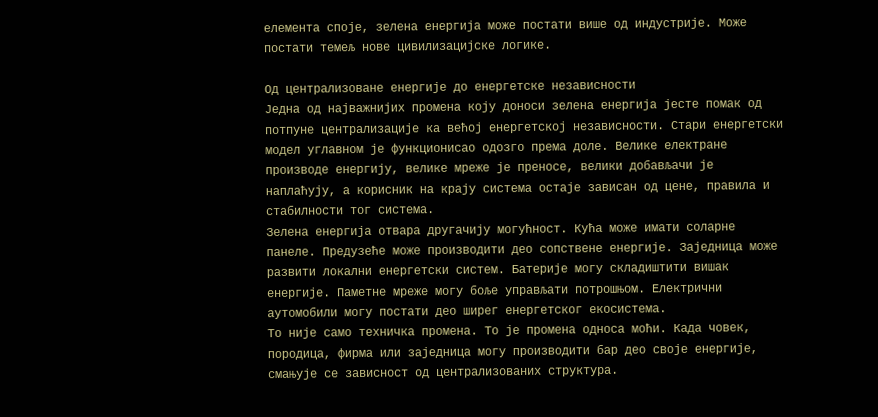елемента споје, зелена енергија може постати више од индустрије. Може постати темељ нове цивилизацијске логике.

Од централизоване енергије до енергетске независности
Једна од најважнијих промена коју доноси зелена енергија јесте помак од потпуне централизације ка већој енергетској независности. Стари енергетски модел углавном је функционисао одозго према доле. Велике електране производе енергију, велике мреже је преносе, велики добављачи је наплаћују, а корисник на крају система остаје зависан од цене, правила и стабилности тог система.
Зелена енергија отвара другачију могућност. Кућа може имати соларне панеле. Предузеће може производити део сопствене енергије. Заједница може развити локални енергетски систем. Батерије могу складиштити вишак енергије. Паметне мреже могу боље управљати потрошњом. Електрични аутомобили могу постати део ширег енергетског екосистема.
То није само техничка промена. То је промена односа моћи. Када човек, породица, фирма или заједница могу производити бар део своје енергије, смањује се зависност од централизованих структура.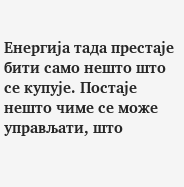Енергија тада престаје бити само нешто што се купује. Постаје нешто чиме се може управљати, што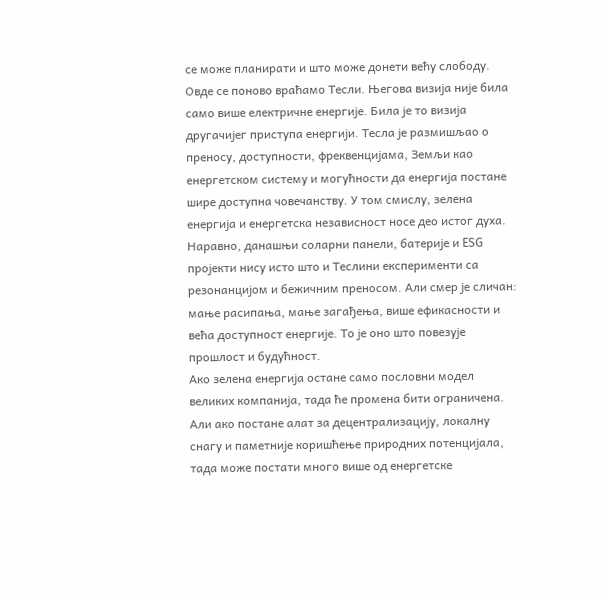се може планирати и што може донети већу слободу.
Овде се поново враћамо Тесли. Његова визија није била само више електричне енергије. Била је то визија другачијег приступа енергији. Тесла је размишљао о преносу, доступности, фреквенцијама, Земљи као енергетском систему и могућности да енергија постане шире доступна човечанству. У том смислу, зелена енергија и енергетска независност носе део истог духа.
Наравно, данашњи соларни панели, батерије и ESG пројекти нису исто што и Теслини експерименти са резонанцијом и бежичним преносом. Али смер је сличан: мање расипања, мање загађења, више ефикасности и већа доступност енергије. То је оно што повезује прошлост и будућност.
Ако зелена енергија остане само пословни модел великих компанија, тада ће промена бити ограничена. Али ако постане алат за децентрализацију, локалну снагу и паметније коришћење природних потенцијала, тада може постати много више од енергетске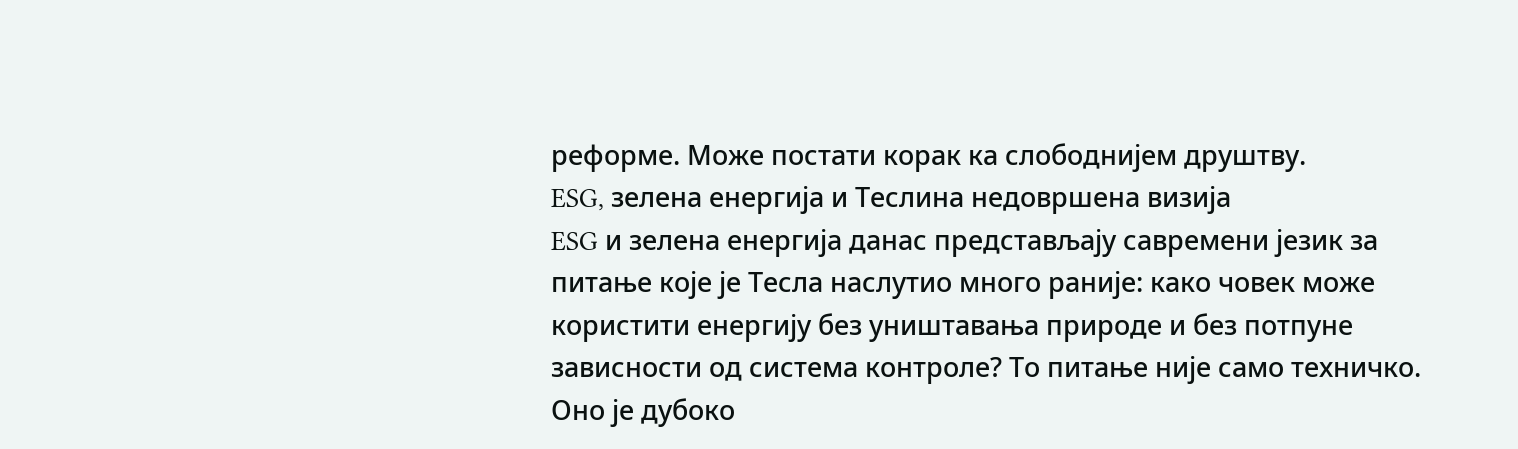реформе. Може постати корак ка слободнијем друштву.
ESG, зелена енергија и Теслина недовршена визија
ESG и зелена енергија данас представљају савремени језик за питање које је Тесла наслутио много раније: како човек може користити енергију без уништавања природе и без потпуне зависности од система контроле? То питање није само техничко. Оно је дубоко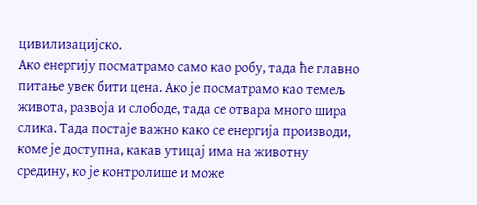цивилизацијско.
Ако енергију посматрамо само као робу, тада ће главно питање увек бити цена. Ако је посматрамо као темељ живота, развоја и слободе, тада се отвара много шира слика. Тада постаје важно како се енергија производи, коме је доступна, какав утицај има на животну средину, ко је контролише и може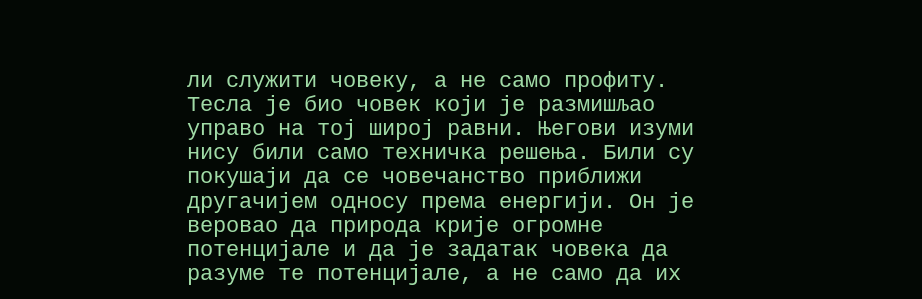ли служити човеку, а не само профиту.
Тесла је био човек који је размишљао управо на тој широј равни. Његови изуми нису били само техничка решења. Били су покушаји да се човечанство приближи другачијем односу према енергији. Он је веровао да природа крије огромне потенцијале и да је задатак човека да разуме те потенцијале, а не само да их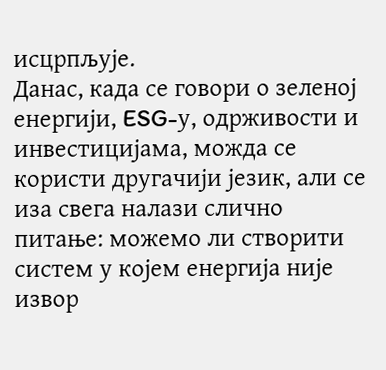исцрпљује.
Данас, када се говори о зеленој енергији, ESG-у, одрживости и инвестицијама, можда се користи другачији језик, али се иза свега налази слично питање: можемо ли створити систем у којем енергија није извор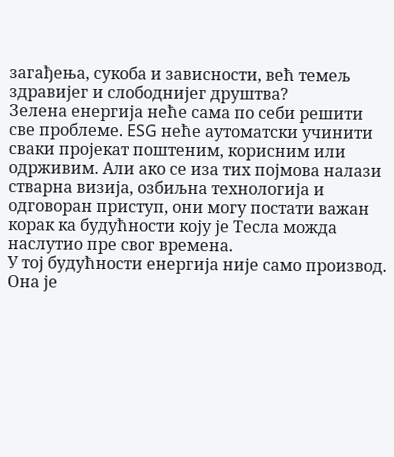загађења, сукоба и зависности, већ темељ здравијег и слободнијег друштва?
Зелена енергија неће сама по себи решити све проблеме. ESG неће аутоматски учинити сваки пројекат поштеним, корисним или одрживим. Али ако се иза тих појмова налази стварна визија, озбиљна технологија и одговоран приступ, они могу постати важан корак ка будућности коју је Тесла можда наслутио пре свог времена.
У тој будућности енергија није само производ. Она је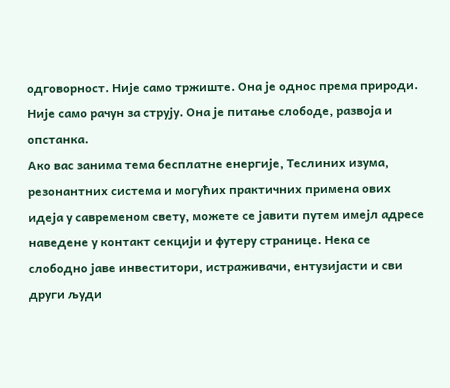одговорност. Није само тржиште. Она је однос према природи. Није само рачун за струју. Она је питање слободе, развоја и опстанка.
Ако вас занима тема бесплатне енергије, Теслиних изума, резонантних система и могућих практичних примена ових идеја у савременом свету, можете се јавити путем имејл адресе наведене у контакт секцији и футеру странице. Нека се слободно јаве инвеститори, истраживачи, ентузијасти и сви други људи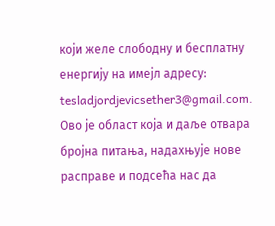који желе слободну и бесплатну енергију на имејл адресу: tesladjordjevicsether3@gmail.com. Ово је област која и даље отвара бројна питања, надахњује нове расправе и подсећа нас да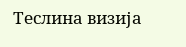Теслина визија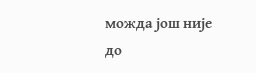можда још није до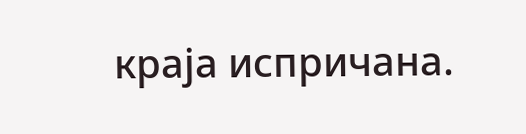краја испричана.